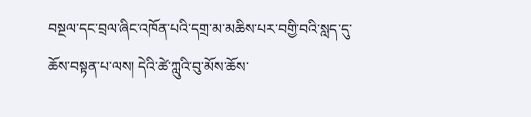བསྔལ་དང་བྲལ་ཞིང་འཁོན་པའི་དགྲ་མ་མཆིས་པར་བགྱི་བའི་སླད་དུ་ཆོས་བསྟན་པ་ལས། དེའི་ཚེ་ཀླུའི་བུ་མོས་ཆོས་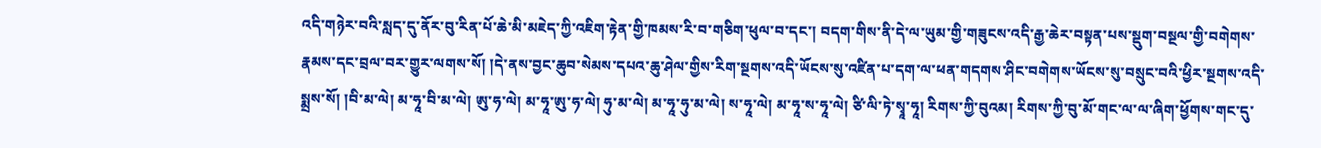འདི་གཉེར་བའི་སླད་དུ་ནོར་བུ་རིན་པོ་ཆེ་མི་མཇེད་ཀྱི་འཇིག་རྟེན་གྱི་ཁམས་རི་བ་གཅིག་ཕུལ་བ་དང་། བདག་གིས་ནི་དེ་ལ་ཡུམ་གྱི་གཟུངས་འདི་རྒྱ་ཆེར་བསྟན་པས་སྡུག་བསྔལ་གྱི་བགེགས་རྣམས་དང་བྲལ་བར་གྱུར་ལགས་སོ། །དེ་ནས་བྱང་ཆུབ་སེམས་དཔའ་ཆུ་ཤེལ་གྱིས་རིག་སྔགས་འདི་ཡོངས་སུ་འཛིན་པ་དག་ལ་ཕན་གདགས་ཤིང་བགེགས་ཡོངས་སུ་བསྲུང་བའི་ཕྱིར་སྔགས་འདི་སྨྲས་སོ། །བི་མ་ལེ། མ་ཧཱ་བི་མ་ལེ། ཨུ་ཧ་ལེ། མ་ཧཱ་ཨུ་ཧ་ལེ། ཧུ་མ་ལེ། མ་ཧཱ་ཧུ་མ་ལེ། ས་ཧཱ་ལེ། མ་ཧཱ་ས་ཧཱ་ལེ། ཙི་ལི་ཏེ་སྭཱ་ཧཱ། རིགས་ཀྱི་བུའམ། རིགས་ཀྱི་བུ་མོ་གང་ལ་ལ་ཞིག་ཕྱོགས་གང་དུ་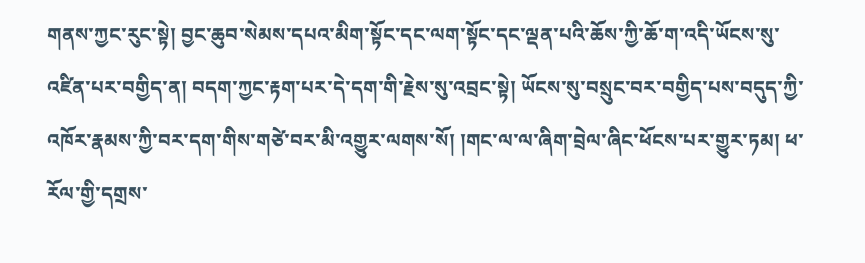གནས་ཀྱང་རུང་སྟེ། བྱང་ཆུབ་སེམས་དཔའ་མིག་སྟོང་དང་ལག་སྟོང་དང་ལྡན་པའི་ཆོས་ཀྱི་ཆོ་ག་འདི་ཡོངས་སུ་འཛིན་པར་བགྱིད་ན། བདག་ཀྱང་རྟག་པར་དེ་དག་གི་རྗེས་སུ་འབྲང་སྟེ། ཡོངས་སུ་བསྲུང་བར་བགྱིད་པས་བདུད་ཀྱི་འཁོར་རྣམས་ཀྱི་བར་དག་གིས་གཙེ་བར་མི་འགྱུར་ལགས་སོ། །གང་ལ་ལ་ཞིག་བྲེལ་ཞིང་ཕོངས་པར་གྱུར་ཏམ། ཕ་རོལ་གྱི་དགྲས་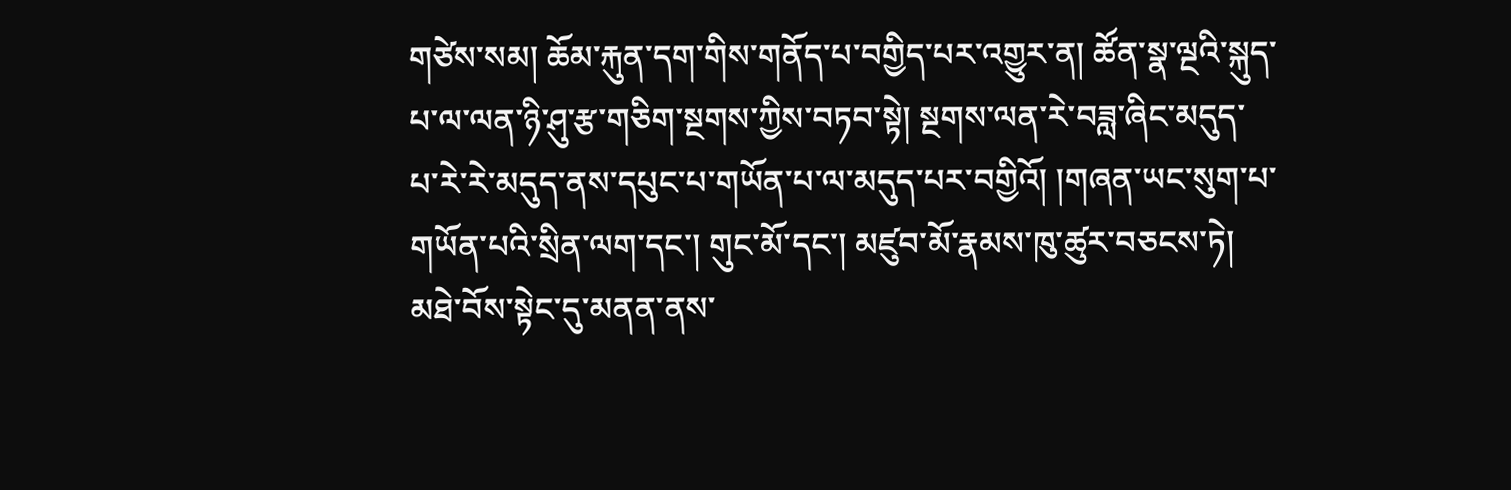གཙེས་སམ། ཆོམ་རྐུན་དག་གིས་གནོད་པ་བགྱིད་པར་འགྱུར་ན། ཚོན་སྣ་ལྔའི་སྐུད་པ་ལ་ལན་ཉི་ཤུ་རྩ་གཅིག་སྔགས་ཀྱིས་བཏབ་སྟེ། སྔགས་ལན་རེ་བཟླ་ཞིང་མདུད་པ་རེ་རེ་མདུད་ནས་དཔུང་པ་གཡོན་པ་ལ་མདུད་པར་བགྱིའོ། །གཞན་ཡང་སུག་པ་གཡོན་པའི་སྲིན་ལག་དང་། གུང་མོ་དང་། མཛུབ་མོ་རྣམས་ཁུ་ཚུར་བཅངས་ཏེ། མཐེ་བོས་སྟེང་དུ་མནན་ནས་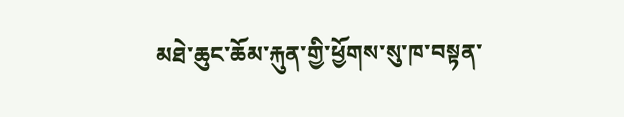མཐེ་ཆུང་ཆོམ་རྐུན་གྱི་ཕྱོགས་སུ་ཁ་བསྟན་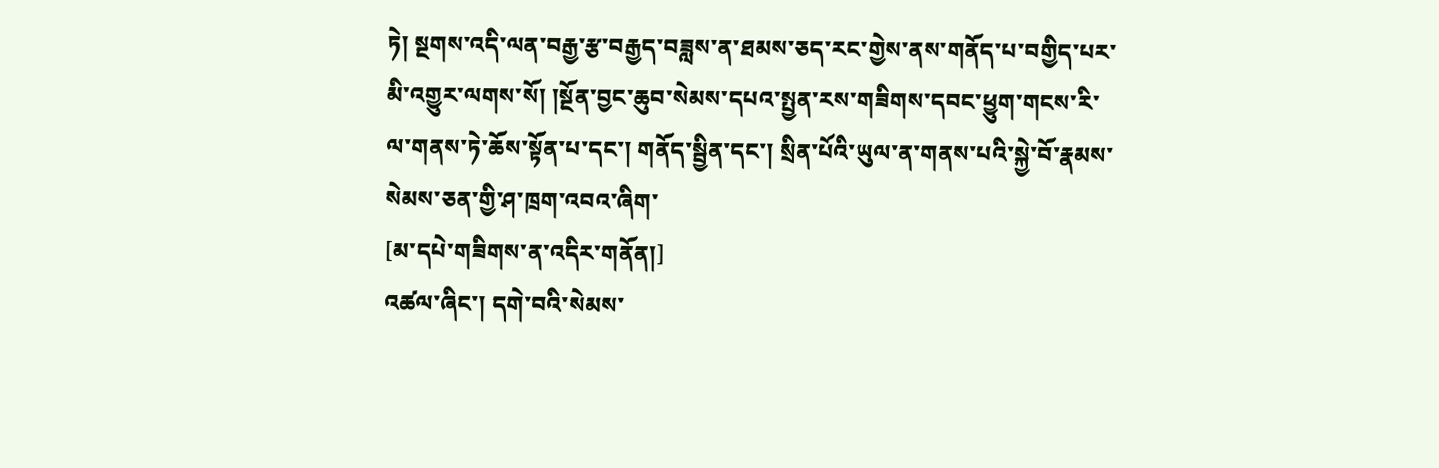ཏེ། སྔགས་འདི་ལན་བརྒྱ་རྩ་བརྒྱད་བཟླས་ན་ཐམས་ཅད་རང་གྱེས་ནས་གནོད་པ་བགྱིད་པར་མི་འགྱུར་ལགས་སོ། །སྔོན་བྱང་ཆུབ་སེམས་དཔའ་སྤྱན་རས་གཟིགས་དབང་ཕྱུག་གངས་རི་ལ་གནས་ཏེ་ཆོས་སྟོན་པ་དང་། གནོད་སྦྱིན་དང་། སྲིན་པོའི་ཡུལ་ན་གནས་པའི་སྐྱེ་བོ་རྣམས་སེམས་ཅན་གྱི་ཤ་ཁྲག་འབའ་ཞིག་
[མ་དཔེ་གཟིགས་ན་འདིར་གནོན།]
འཚལ་ཞིང་། དགེ་བའི་སེམས་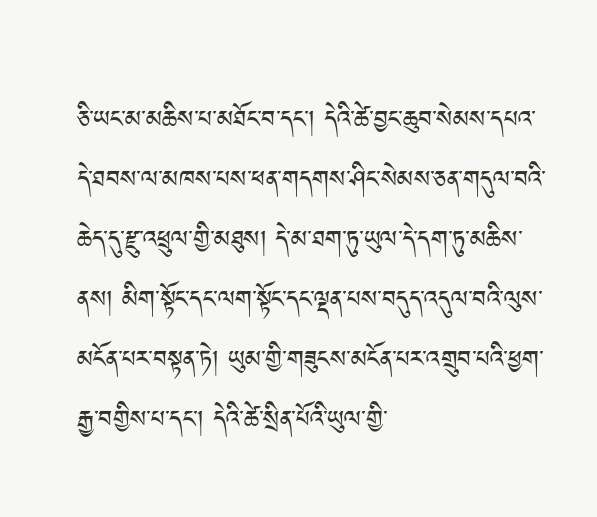ཅི་ཡང་མ་མཆིས་པ་མཐོང་བ་དང་། དེའི་ཚེ་བྱང་ཆུབ་སེམས་དཔའ་དེ་ཐབས་ལ་མཁས་པས་ཕན་གདགས་ཤིང་སེམས་ཅན་གདུལ་བའི་ཆེད་དུ་རྫུ་འཕྲུལ་གྱི་མཐུས། དེ་མ་ཐག་ཏུ་ཡུལ་དེ་དག་ཏུ་མཆིས་ནས། མིག་སྟོང་དང་ལག་སྟོང་དང་ལྡན་པས་བདུད་འདུལ་བའི་ལུས་མངོན་པར་བསྟན་ཏེ། ཡུམ་གྱི་གཟུངས་མངོན་པར་འགྲུབ་པའི་ཕྱག་རྒྱ་བགྱིས་པ་དང་། དེའི་ཚེ་སྲིན་པོའི་ཡུལ་གྱི་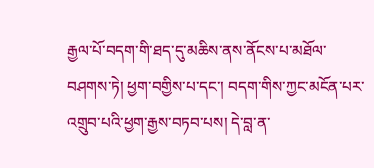རྒྱལ་པོ་བདག་གི་ཐད་དུ་མཆིས་ནས་ནོངས་པ་མཐོལ་བཤགས་ཏེ། ཕྱག་བགྱིས་པ་དང་། བདག་གིས་ཀྱང་མངོན་པར་འགྲུབ་པའི་ཕྱག་རྒྱས་བཏབ་པས། དེ་བླ་ན་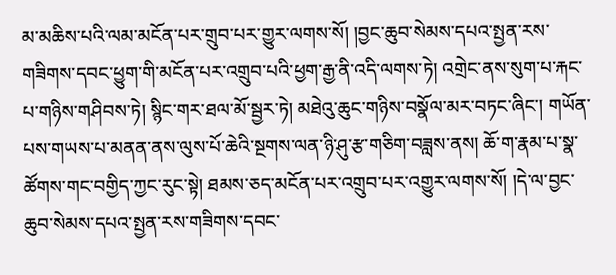མ་མཆིས་པའི་ལམ་མངོན་པར་གྲུབ་པར་གྱུར་ལགས་སོ། །བྱང་ཆུབ་སེམས་དཔའ་སྤྱན་རས་གཟིགས་དབང་ཕྱུག་གི་མངོན་པར་འགྲུབ་པའི་ཕྱག་རྒྱ་ནི་འདི་ལགས་ཏེ། འགྲེང་ནས་སུག་པ་རྐང་པ་གཉིས་གཤིབས་ཏེ། སྙིང་གར་ཐལ་མོ་སྦྱར་ཏེ། མཐེའུ་ཆུང་གཉིས་བསྣོལ་མར་བཏང་ཞིང་། གཡོན་པས་གཡས་པ་མནན་ནས་ལུས་པོ་ཆེའི་སྔགས་ལན་ཉི་ཤུ་རྩ་གཅིག་བཟླས་ནས། ཆོ་ག་རྣམ་པ་སྣ་ཚོགས་གང་བགྱིད་ཀྱང་རུང་སྟེ། ཐམས་ཅད་མངོན་པར་འགྲུབ་པར་འགྱུར་ལགས་སོ། །དེ་ལ་བྱང་ཆུབ་སེམས་དཔའ་སྤྱན་རས་གཟིགས་དབང་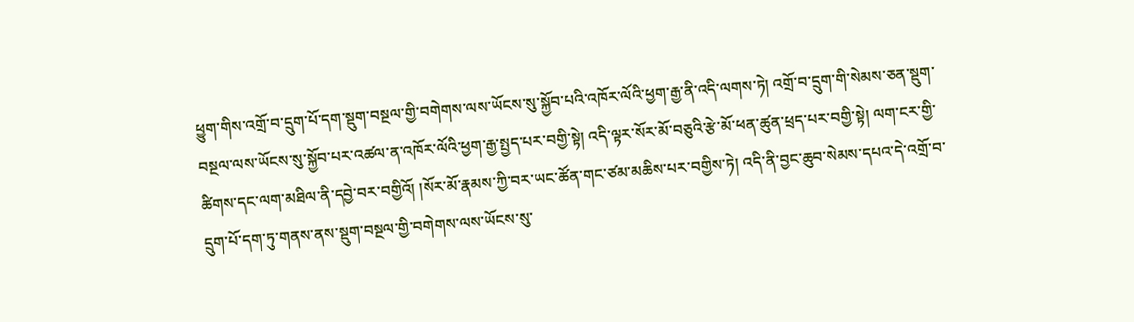ཕྱུག་གིས་འགྲོ་བ་དྲུག་པོ་དག་སྡུག་བསྔལ་གྱི་བགེགས་ལས་ཡོངས་སུ་སྐྱོབ་པའི་འཁོར་ལོའི་ཕྱག་རྒྱ་ནི་འདི་ལགས་ཏེ། འགྲོ་བ་དྲུག་གི་སེམས་ཅན་སྡུག་བསྔལ་ལས་ཡོངས་སུ་སྐྱོབ་པར་འཚལ་ན་འཁོར་ལོའི་ཕྱག་རྒྱ་སྤྱད་པར་བགྱི་སྟེ། འདི་ལྟར་སོར་མོ་བཅུའི་རྩེ་མོ་ཕན་ཚུན་ཕྲད་པར་བགྱི་སྟེ། ལག་ངར་གྱི་ཚིགས་དང་ལག་མཐིལ་ནི་དབྱེ་བར་བགྱིའོ། །སོར་མོ་རྣམས་ཀྱི་བར་ཡང་ཚོན་གང་ཙམ་མཆིས་པར་བགྱིས་ཏེ། འདི་ནི་བྱང་ཆུབ་སེམས་དཔའ་དེ་འགྲོ་བ་དྲུག་པོ་དག་ཏུ་གནས་ནས་སྡུག་བསྔལ་གྱི་བགེགས་ལས་ཡོངས་སུ་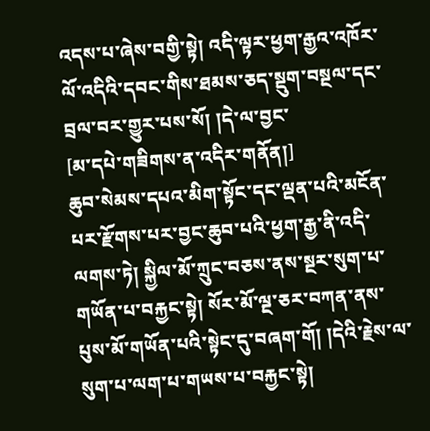འདས་པ་ཞེས་བགྱི་སྟེ། འདི་ལྟར་ཕྱག་རྒྱའ་འཁོར་ལོ་འདིའི་དབང་གིས་ཐམས་ཅད་སྡུག་བསྔལ་དང་བྲལ་བར་གྱུར་པས་སོ། །དེ་ལ་བྱང་
[མ་དཔེ་གཟིགས་ན་འདིར་གནོན།]
ཆུབ་སེམས་དཔའ་མིག་སྟོང་དང་ལྡན་པའི་མངོན་པར་རྫོགས་པར་བྱང་ཆུབ་པའི་ཕྱག་རྒྱ་ནི་འདི་ལགས་ཏེ། སྐྱིལ་མོ་ཀྲུང་བཅས་ནས་སྔར་སུག་པ་གཡོན་པ་བརྐྱང་སྟེ། སོར་མོ་ལྔ་ཅར་བཀན་ནས་པུས་མོ་གཡོན་པའི་སྟེང་དུ་བཞག་གོ། །དེའི་རྗེས་ལ་སུག་པ་ལག་པ་གཡས་པ་བརྐྱང་སྟེ།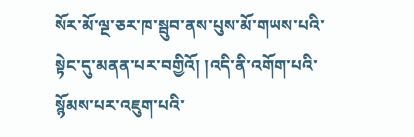སོར་མོ་ལྔ་ཅར་ཁ་སྦུབ་ནས་པུས་མོ་གཡས་པའི་སྟེང་དུ་མནན་པར་བགྱིའོ། །འདི་ནི་འགོག་པའི་སྙོམས་པར་འཇུག་པའི་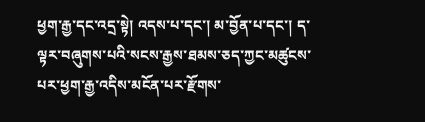ཕྱག་རྒྱ་དང་འདྲ་སྟེ། འདས་པ་དང་། མ་བྱོན་པ་དང་། ད་ལྟར་བཞུགས་པའི་སངས་རྒྱས་ཐམས་ཅད་ཀྱང་མཚུངས་པར་ཕྱག་རྒྱ་འདིས་མངོན་པར་རྫོགས་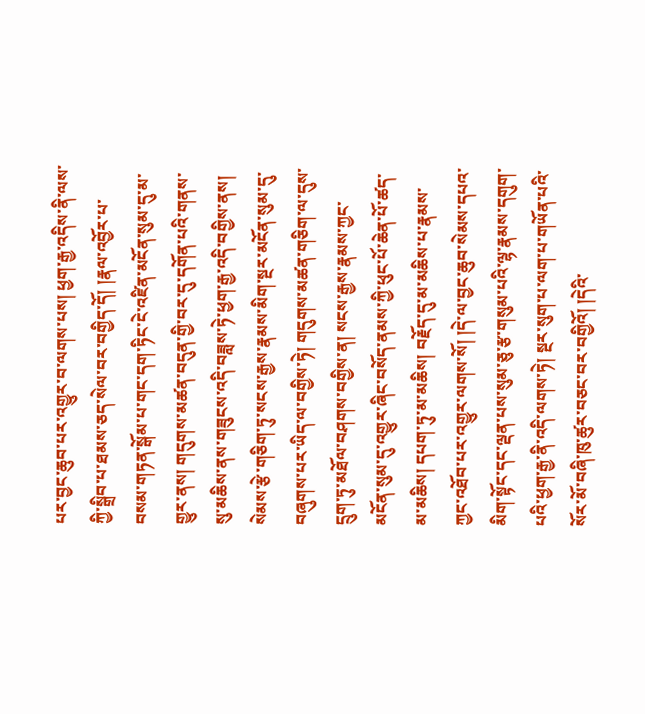པར་བྱང་ཆུབ་པར་འགྱུར་བ་ལགས་པས། ཕྱག་རྒྱ་འདིས་ནི་ལས་ཀྱི་སྒྲིབ་པ་ཐམས་ཅད་སེལ་བར་བགྱིད་དོ། །རྣལ་འབྱོར་པ་བསམ་གཏན་སྒོམ་པ་གང་དག་ཏིང་ངེ་འཛིན་མངོན་སུམ་དུ་མ་གྱུར་ནས། གདུགས་མཚན་བདུན་གྱི་བར་དུ་དགོན་པའི་གནས་སུ་མཆིས་ནས་གཟུངས་འདི་བཟླས་ཏེ་ཕྱག་རྒྱ་འདི་བགྱིས་ནས། སེམས་རྩེ་གཅིག་ཏུ་སངས་རྒྱས་རྣམས་མིག་སྔར་མངོན་སུམ་དུ་བཞུགས་པར་ཡིད་ལ་བགྱིས་ཏེ། གདུགས་མཚན་གཅིག་ལ་དུས་དྲུག་ཏུ་མཐོལ་བཤགས་བགྱིས་ན། སངས་རྒྱས་རྣམས་ཀྱང་མངོན་སུམ་དུ་འགྱུར་ཞིང་བསོད་ནམས་ཀྱི་ཕུང་པོ་ཆེན་པོ་ཚད་མ་མཆིས། དཔག་ཏུ་མ་མཆིས། བརྗོད་དུ་མ་མཆིས་པ་རྣམས་ཀྱང་འཐོབ་པར་འགྱུར་ལགས་སོ། །དེ་ལ་བྱང་ཆུབ་སེམས་དཔའ་མིག་སྟོང་དང་ལྡན་པས་སུམ་ཅུ་རྩ་གསུམ་པའི་ལྷ་རྣམས་དགུག་པའི་ཕྱག་རྒྱ་ནི་འདི་ལགས་ཏེ། སྔར་སུག་པ་ལག་པ་གཡོན་པའི་སོར་མོ་བཞི་ཁུ་ཚུར་བཅང་བར་བགྱིའོ། །དེའི་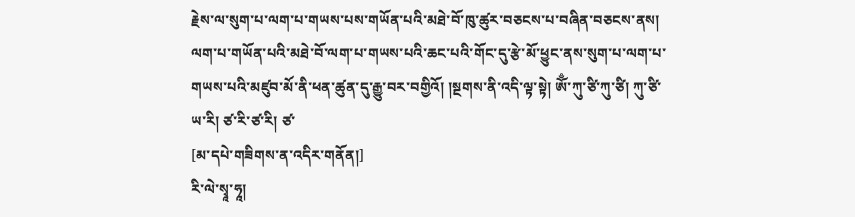རྗེས་ལ་སུག་པ་ལག་པ་གཡས་པས་གཡོན་པའི་མཐེ་བོ་ཁུ་ཚུར་བཅངས་པ་བཞིན་བཅངས་ནས། ལག་པ་གཡོན་པའི་མཐེ་བོ་ལག་པ་གཡས་པའི་ཆང་པའི་གོང་དུ་རྩེ་མོ་ཕྱུང་ནས་སུག་པ་ལག་པ་གཡས་པའི་མཛུབ་མོ་ནི་ཕན་ཚུན་དུ་རྒྱུ་བར་བགྱིའོ། །སྔགས་ནི་འདི་ལྟ་སྟེ། ཨོྃ་ཀུ་ཙི་ཀུ་ཙི། ཀུ་ཙི་ཡ་རི། ཙ་རི་ཙ་རི། ཙ་
[མ་དཔེ་གཟིགས་ན་འདིར་གནོན།]
རི་ལེ་སྭཱ་ཧཱ།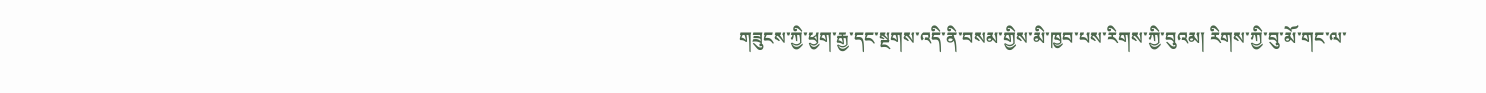གཟུངས་ཀྱི་ཕྱག་རྒྱ་དང་སྔགས་འདི་ནི་བསམ་གྱིས་མི་ཁྱབ་པས་རིགས་ཀྱི་བུའམ། རིགས་ཀྱི་བུ་མོ་གང་ལ་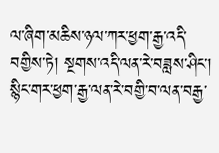ལ་ཞིག་མཆིས་ཉལ་ཀར་ཕྱག་རྒྱ་འདི་བགྱིས་ཏེ། སྔགས་འདི་ལན་རེ་བཟླས་ཤིང་། སྙིང་གར་ཕྱག་རྒྱ་ལན་རེ་བགྱི་བ་ལན་བརྒྱ་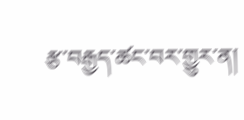རྩ་བརྒྱད་ཚང་བར་གྱུར་ན།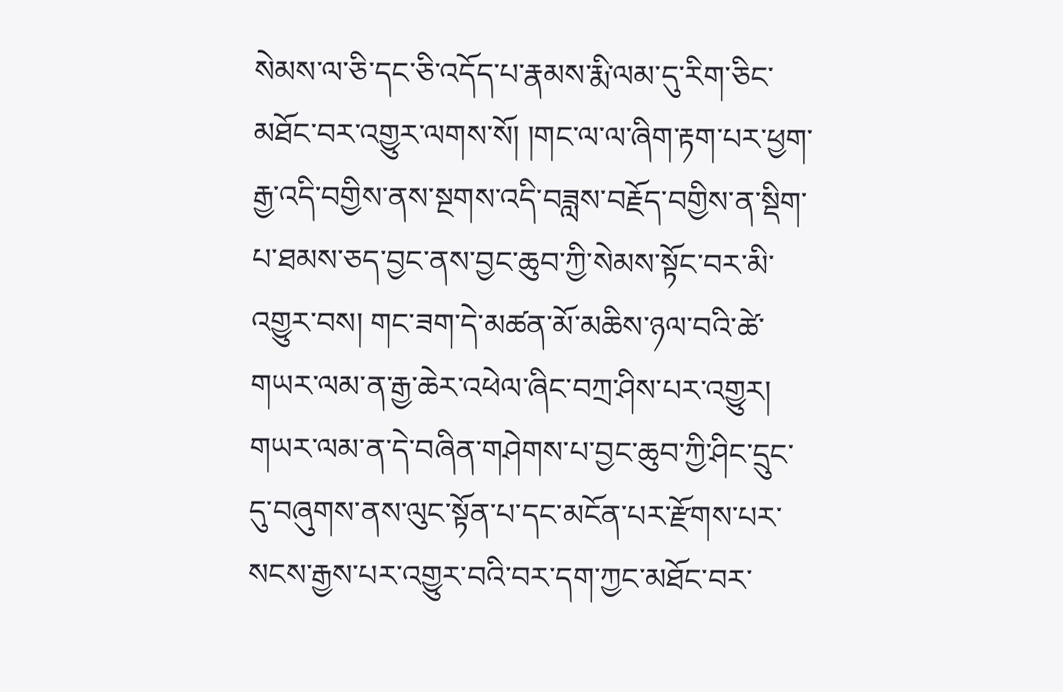སེམས་ལ་ཅི་དང་ཅི་འདོད་པ་རྣམས་རྨི་ལམ་དུ་རིག་ཅིང་མཐོང་བར་འགྱུར་ལགས་སོ། །གང་ལ་ལ་ཞིག་རྟག་པར་ཕྱག་རྒྱ་འདི་བགྱིས་ནས་སྔགས་འདི་བཟླས་བརྗོད་བགྱིས་ན་སྡིག་པ་ཐམས་ཅད་བྱང་ནས་བྱང་ཆུབ་ཀྱི་སེམས་སྟོང་བར་མི་འགྱུར་བས། གང་ཟག་དེ་མཚན་མོ་མཆིས་ཉལ་བའི་ཚེ་གཡར་ལམ་ན་རྒྱ་ཆེར་འཕེལ་ཞིང་བཀྲ་ཤིས་པར་འགྱུར། གཡར་ལམ་ན་དེ་བཞིན་གཤེགས་པ་བྱང་ཆུབ་ཀྱི་ཤིང་དྲུང་དུ་བཞུགས་ནས་ལུང་སྟོན་པ་དང་མངོན་པར་རྫོགས་པར་སངས་རྒྱས་པར་འགྱུར་བའི་བར་དག་ཀྱང་མཐོང་བར་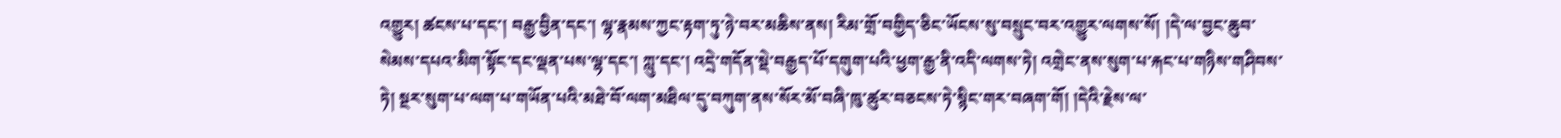འགྱུར། ཚངས་པ་དང་། བརྒྱ་བྱིན་དང་། ལྷ་རྣམས་ཀྱང་རྟག་ཏུ་ཉེ་བར་མཆིས་ནས། རིམ་གྲོ་བགྱིད་ཅིང་ཡོངས་སུ་བསྲུང་བར་འགྱུར་ལགས་སོ། །དེ་ལ་བྱང་ཆུབ་སེམས་དཔའ་མིག་སྟོང་དང་ལྡན་པས་ལྷ་དང་། ཀླུ་དང་། འདྲེ་གདོན་སྡེ་བརྒྱད་པོ་དགུག་པའི་ཕྱག་རྒྱ་ནི་འདི་ལགས་ཏེ། འགྲེང་ནས་སུག་པ་རྐང་པ་གཉིས་གཤིབས་ཏེ། སྔར་སུག་པ་ལག་པ་གཡོན་པའི་མཐེ་བོ་ལག་མཐིལ་དུ་བཀུག་ནས་སོར་མོ་བཞི་ཁུ་ཚུར་བཅངས་ཏེ་སྙིང་གར་བཞག་གོ། །དེའི་རྗེས་ལ་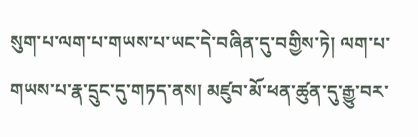སུག་པ་ལག་པ་གཡས་པ་ཡང་དེ་བཞིན་དུ་བགྱིས་ཏེ། ལག་པ་གཡས་པ་རྣ་དྲུང་དུ་གཏད་ནས། མཛུབ་མོ་ཕན་ཚུན་དུ་རྒྱུ་བར་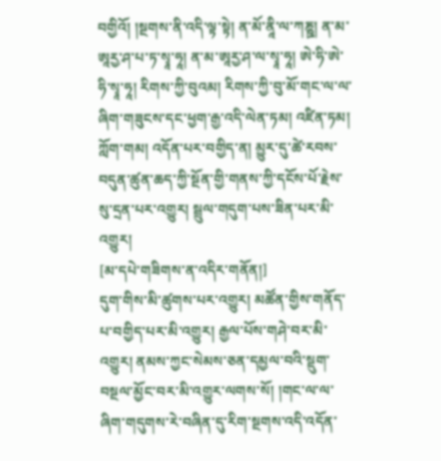བགྱིའོ། །སྔགས་ནི་འདི་ལྟ་སྟེ། ན་མོ་ནཱི་ལ་ཀཎྛ། ན་མ་ཨཱཪྱ་ཤ་པ་ཏ་སྭཱ་ཧཱ། ན་མ་ཨཱཪྱ་ཤ་ལ་སྭཱ་ཧཱ། ཨེ་ཧི་ཨེ་ཧི་སྭཱ་ཧཱ། རིགས་ཀྱི་བུའམ། རིགས་ཀྱི་བུ་མོ་གང་ལ་ལ་ཞིག་གཟུངས་དང་ཕྱག་རྒྱ་འདི་ལེན་ཏམ། འཛིན་ཏམ། ཀློག་གམ། འདོན་པར་བགྱིད་ན། མྱུར་དུ་ཚེ་རབས་བདུན་ཚུན་ཆད་ཀྱི་སྔོན་གྱི་གནས་ཀྱི་དངོས་པོ་རྗེས་སུ་དྲན་པར་འགྱུར། སྦྲུལ་གདུག་པས་ཟིན་པར་མི་འགྱུར།
[མ་དཔེ་གཟིགས་ན་འདིར་གནོན།]
དུག་གིས་མི་ཚུགས་པར་འགྱུར། མཚོན་གྱིས་གནོད་པ་བགྱིད་པར་མི་འགྱུར། རྒྱལ་པོས་གཤེ་བར་མི་འགྱུར། ནམས་ཀྱང་སེམས་ཅན་དམྱལ་བའི་སྡུག་བསྔལ་མྱོང་བར་མི་འགྱུར་ལགས་སོ། །གང་ལ་ལ་ཞིག་གདུགས་རེ་བཞིན་དུ་རིག་སྔགས་འདི་འདོན་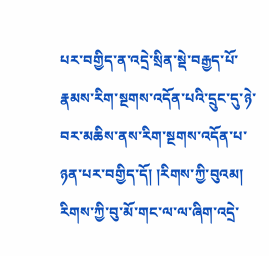པར་བགྱིད་ན་འདྲེ་སྲིན་སྡེ་བརྒྱད་པོ་རྣམས་རིག་སྔགས་འདོན་པའི་དྲུང་དུ་ཉེ་བར་མཆིས་ནས་རིག་སྔགས་འདོན་པ་ཉན་པར་བགྱིད་དོ། །རིགས་ཀྱི་བུའམ། རིགས་ཀྱི་བུ་མོ་གང་ལ་ལ་ཞིག་འདྲེ་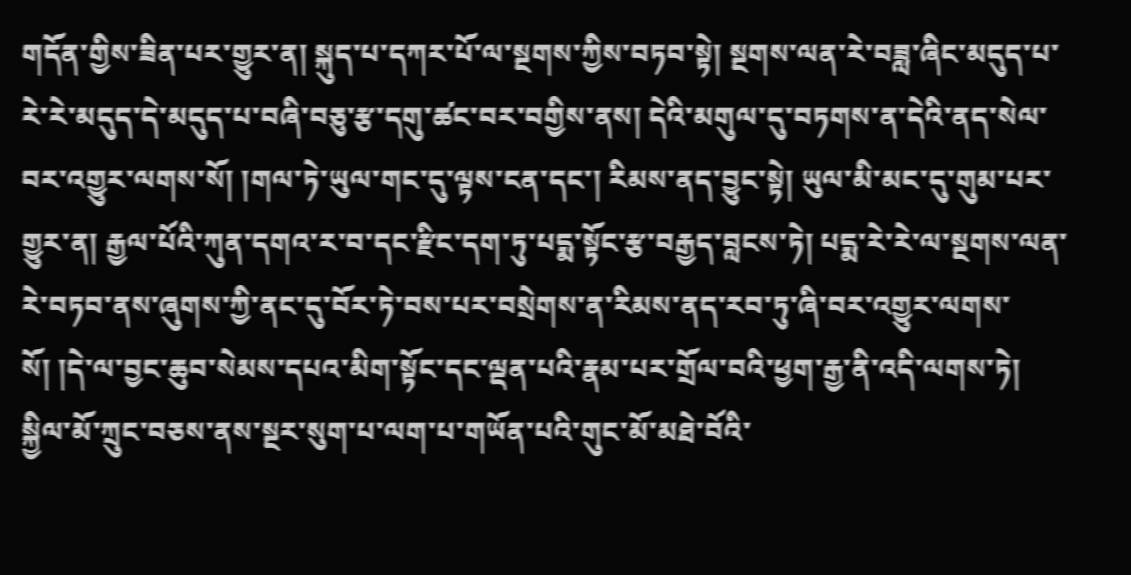གདོན་གྱིས་ཟིན་པར་གྱུར་ན། སྐུད་པ་དཀར་པོ་ལ་སྔགས་ཀྱིས་བཏབ་སྟེ། སྔགས་ལན་རེ་བཟླ་ཞིང་མདུད་པ་རེ་རེ་མདུད་དེ་མདུད་པ་བཞི་བཅུ་རྩ་དགུ་ཚང་བར་བགྱིས་ནས། དེའི་མགུལ་དུ་བཏགས་ན་དེའི་ནད་སེལ་བར་འགྱུར་ལགས་སོ། །གལ་ཏེ་ཡུལ་གང་དུ་ལྟས་ངན་དང་། རིམས་ནད་བྱུང་སྟེ། ཡུལ་མི་མང་དུ་གུམ་པར་གྱུར་ན། རྒྱལ་པོའི་ཀུན་དགའ་ར་བ་དང་རྫིང་དག་ཏུ་པདྨ་སྟོང་རྩ་བརྒྱད་བླངས་ཏེ། པདྨ་རེ་རེ་ལ་སྔགས་ལན་རེ་བཏབ་ནས་ཞུགས་ཀྱི་ནང་དུ་བོར་ཏེ་བས་པར་བསྲེགས་ན་རིམས་ནད་རབ་ཏུ་ཞི་བར་འགྱུར་ལགས་སོ། །དེ་ལ་བྱང་ཆུབ་སེམས་དཔའ་མིག་སྟོང་དང་ལྡན་པའི་རྣམ་པར་གྲོལ་བའི་ཕྱག་རྒྱ་ནི་འདི་ལགས་ཏེ། སྐྱིལ་མོ་ཀྲུང་བཅས་ནས་སྔར་སུག་པ་ལག་པ་གཡོན་པའི་གུང་མོ་མཐེ་བོའི་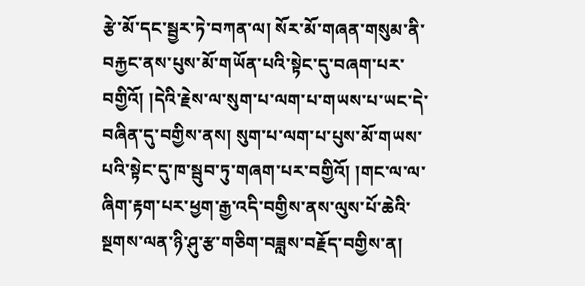རྩེ་མོ་དང་སྦྱར་ཏེ་བཀན་ལ། སོར་མོ་གཞན་གསུམ་ནི་བརྐྱང་ནས་པུས་མོ་གཡོན་པའི་སྟེང་དུ་བཞག་པར་བགྱིའོ། །དེའི་རྗེས་ལ་སུག་པ་ལག་པ་གཡས་པ་ཡང་དེ་བཞིན་དུ་བགྱིས་ནས། སུག་པ་ལག་པ་པུས་མོ་གཡས་པའི་སྟེང་དུ་ཁ་སྦུབ་ཏུ་གཞག་པར་བགྱིའོ། །གང་ལ་ལ་ཞིག་རྟག་པར་ཕྱག་རྒྱ་འདི་བགྱིས་ནས་ལུས་པོ་ཆེའི་སྔགས་ལན་ཉི་ཤུ་རྩ་གཅིག་བཟླས་བརྗོད་བགྱིས་ན།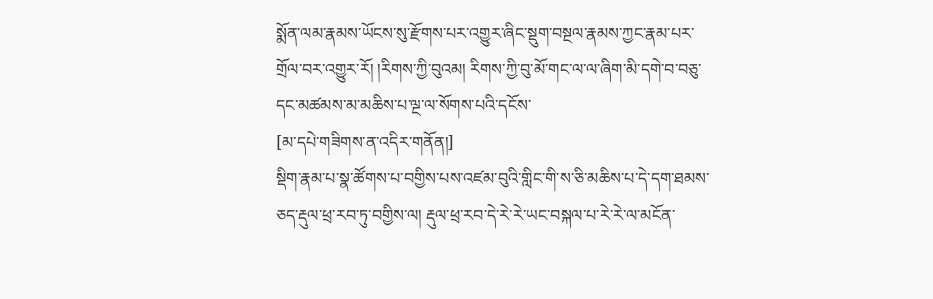སྨོན་ལམ་རྣམས་ཡོངས་སུ་རྫོགས་པར་འགྱུར་ཞིང་སྡུག་བསྔལ་རྣམས་ཀྱང་རྣམ་པར་གྲོལ་བར་འགྱུར་རོ། །རིགས་ཀྱི་བུའམ། རིགས་ཀྱི་བུ་མོ་གང་ལ་ལ་ཞིག་མི་དགེ་བ་བཅུ་དང་མཚམས་མ་མཆིས་པ་ལྔ་ལ་སོགས་པའི་དངོས་
[མ་དཔེ་གཟིགས་ན་འདིར་གནོན།]
སྡིག་རྣམ་པ་སྣ་ཚོགས་པ་བགྱིས་པས་འཛམ་བུའི་གླིང་གི་ས་ཅི་མཆིས་པ་དེ་དག་ཐམས་ཅད་རྡུལ་ཕྲ་རབ་ཏུ་བགྱིས་ལ། རྡུལ་ཕྲ་རབ་དེ་རེ་རེ་ཡང་བསྐལ་པ་རེ་རེ་ལ་མངོན་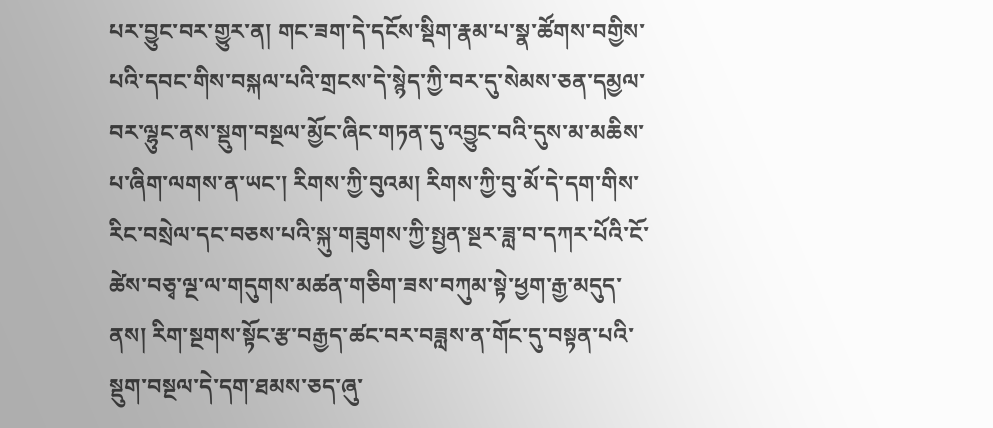པར་བྱུང་བར་གྱུར་ན། གང་ཟག་དེ་དངོས་སྡིག་རྣམ་པ་སྣ་ཚོགས་བགྱིས་པའི་དབང་གིས་བསྐལ་པའི་གྲངས་དེ་སྙེད་ཀྱི་བར་དུ་སེམས་ཅན་དམྱལ་བར་ལྷུང་ནས་སྡུག་བསྔལ་མྱོང་ཞིང་གཏན་དུ་འབྱུང་བའི་དུས་མ་མཆིས་པ་ཞིག་ལགས་ན་ཡང་། རིགས་ཀྱི་བུའམ། རིགས་ཀྱི་བུ་མོ་དེ་དག་གིས་རིང་བསྲེལ་དང་བཅས་པའི་སྐུ་གཟུགས་ཀྱི་སྤྱན་སྔར་ཟླ་བ་དཀར་པོའི་ངོ་ཚེས་བཅྭ་ལྔ་ལ་གདུགས་མཚན་གཅིག་ཟས་བཀུམ་སྟེ་ཕྱག་རྒྱ་མདུད་ནས། རིག་སྔགས་སྟོང་རྩ་བརྒྱད་ཚང་བར་བཟླས་ན་གོང་དུ་བསྟན་པའི་སྡུག་བསྔལ་དེ་དག་ཐམས་ཅད་ཞུ་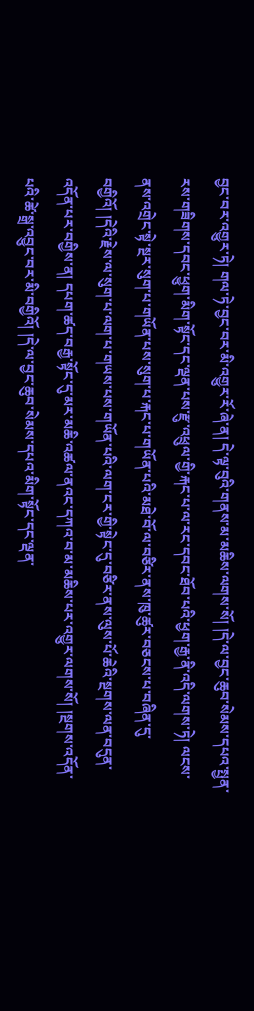བྱང་བར་འགྱུར་ཏེ། གལ་ཏེ་བྱང་བར་མི་འགྱུར་རོ་ཞེ་ན། དེ་ལྟ་བུའི་གནས་མ་མཆིས་ལགས་སོ། །དེ་ལ་བྱང་ཆུབ་སེམས་དཔའ་སྤྱན་རས་གཟིགས་དབང་ཕྱུག་མིག་སྟོང་དང་ལྡན་པས་རྫུ་འཕྲུལ་གྱི་རྐང་པ་ལ་རང་དབང་ཐོབ་པའི་ཕྱག་རྒྱ་ནི་འདི་ལགས་ཏེ། ལངས་ནས་འགྲེང་སྟེ་སྔར་སུག་པ་གཡོན་པས་སུག་པ་རྐང་པ་གཡོན་པའི་མཐེ་བོ་ལ་བཙིར་ནས་ཁུ་ཚུར་བཅངས་པ་བཞིན་དུ་བགྱིའོ། །དེའི་རྗེས་ལ་སུག་པ་ལག་པ་གཡས་པས་གཡོན་པའི་ལག་ངར་གྱི་སྟེང་དུ་བཙིར་ནས་ལུས་པོ་ཆེའི་སྔགས་ལན་བདུན་འདོན་པར་བགྱིས་ན། དཔག་ཚད་བརྒྱ་སྟོང་དུ་མར་མཆི་འཚལ་ནའང་དཀའ་བ་མ་མཆིས་པར་འགྱུར་ལགས་སོ། །སྔགས་འདོན་པའི་ཚེ་སྒྲ་འབྱུང་བར་མི་བགྱིའོ། །དེ་ལ་བྱང་ཆུབ་སེམས་དཔའ་མིག་སྟོང་དང་ལྡན་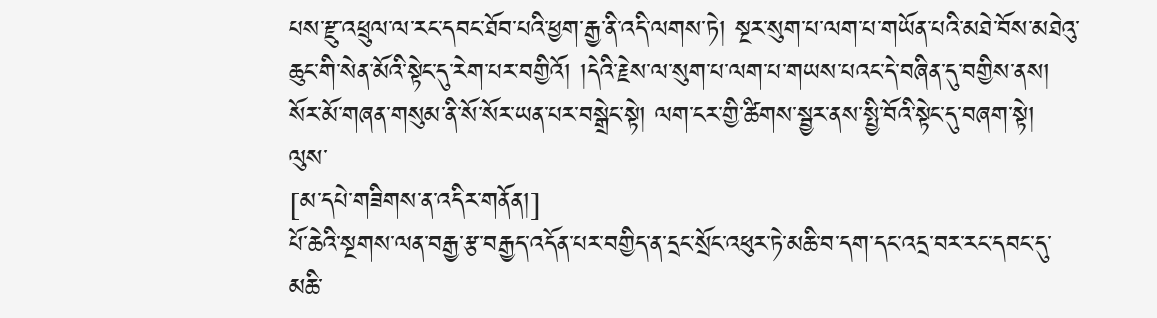པས་རྫུ་འཕྲུལ་ལ་རང་དབང་ཐོབ་པའི་ཕྱག་རྒྱ་ནི་འདི་ལགས་ཏེ། སྔར་སུག་པ་ལག་པ་གཡོན་པའི་མཐེ་བོས་མཐེའུ་ཆུང་གི་སེན་མོའི་སྟེང་དུ་རེག་པར་བགྱིའོ། །དེའི་རྗེས་ལ་སུག་པ་ལག་པ་གཡས་པའང་དེ་བཞིན་དུ་བགྱིས་ནས། སོར་མོ་གཞན་གསུམ་ནི་སོ་སོར་ཡན་པར་བསྒྲེང་སྟེ། ལག་ངར་གྱི་ཚིགས་སྦྱར་ནས་སྤྱི་བོའི་སྟེང་དུ་བཞག་སྟེ། ལུས་
[མ་དཔེ་གཟིགས་ན་འདིར་གནོན།]
པོ་ཆེའི་སྔགས་ལན་བརྒྱ་རྩ་བརྒྱད་འདོན་པར་བགྱིད་ན་དྲང་སྲོང་འཕུར་ཏེ་མཆི་བ་དག་དང་འདྲ་བར་རང་དབང་དུ་མཆི་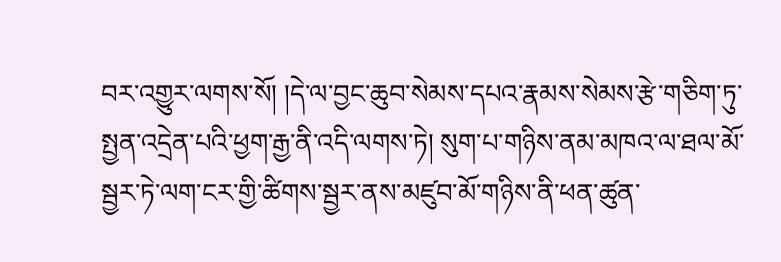བར་འགྱུར་ལགས་སོ། །དེ་ལ་བྱང་ཆུབ་སེམས་དཔའ་རྣམས་སེམས་རྩེ་གཅིག་ཏུ་སྤྱན་འདྲེན་པའི་ཕྱག་རྒྱ་ནི་འདི་ལགས་ཏེ། སུག་པ་གཉིས་ནམ་མཁའ་ལ་ཐལ་མོ་སྦྱར་ཏེ་ལག་ངར་གྱི་ཚིགས་སྦྱར་ནས་མཛུབ་མོ་གཉིས་ནི་ཕན་ཚུན་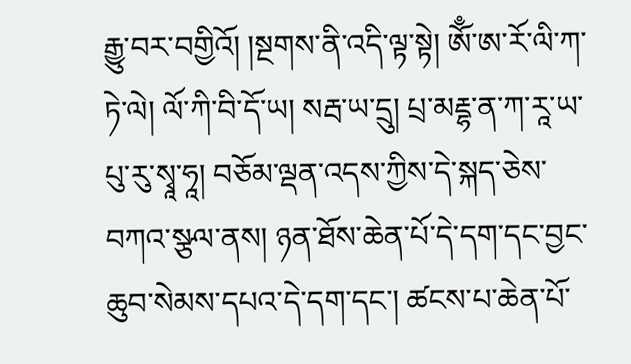རྒྱུ་བར་བགྱིའོ། །སྔགས་ནི་འདི་ལྟ་སྟེ། ཨོྃ་ཨ་རོ་ལི་ཀ་ཏེ་ལེ། ལོ་ཀི་བི་དོ་ཡ། སརྦ་ཡ་དྲུ། པྲ་མརྡྷ་ན་ཀ་རཱ་ཡ་པུ་རུ་སྭཱ་ཧཱ། བཅོམ་ལྡན་འདས་ཀྱིས་དེ་སྐད་ཅེས་བཀའ་སྩལ་ནས། ཉན་ཐོས་ཆེན་པོ་དེ་དག་དང་བྱང་ཆུབ་སེམས་དཔའ་དེ་དག་དང་། ཚངས་པ་ཆེན་པོ་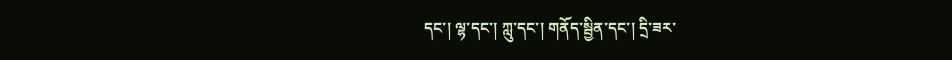དང་། ལྷ་དང་། ཀླུ་དང་། གནོད་སྦྱིན་དང་། དྲི་ཟར་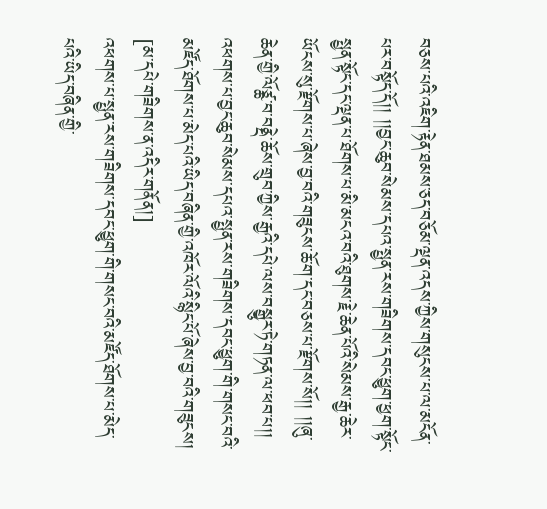བཅས་པའི་འཇིག་རྟེན་ཐམས་ཅད་བཅོམ་ལྡན་འདས་ཀྱིས་གསུངས་པ་ལ་མངོན་པར་བསྟོད་དོ།། །།བྱང་ཆུབ་སེམས་དཔའ་སྤྱན་རས་གཟིགས་དབང་ཕྱུག་ཕྱག་སྟོང་སྤྱན་སྟོང་དང་ལྡན་པ་ཐོགས་པ་མི་མངའ་བའི་ཐུགས་རྗེ་ཆེན་པོའི་སེམས་རྒྱ་ཆེར་ཡོངས་སུ་རྫོགས་པ་ཞེས་བྱ་བའི་གཟུངས་ཆོ་ག་དང་བཅས་པ་རྫོགས་སོ།། །།ཞུ་ཆེན་གྱི་ལོཙྪ་བ་བནྡེ་ཆོས་གྲུབ་ཀྱིས་རྒྱའི་དཔེ་ལས་བསྒྱུར་ཏེ་གཏན་ལ་ཕབ་པ།།
འཕགས་པ་བྱང་ཆུབ་སེམས་དཔའ་སྤྱན་རས་གཟིགས་དབང་ཕྱུག་གི་གསང་བའི་མཛོད་ཐོགས་པ་མེད་པའི་ཡིད་བཞིན་གྱི་འཁོར་ལོའི་སྙིང་པོ་ཞེས་བྱ་བའི་གཟུངས།
[མ་དཔེ་གཟིགས་ན་འདིར་གནོན།]
འཕགས་པ་སྤྱན་རས་གཟིགས་དབང་ཕྱུག་གི་གསང་བའི་མཛོད་ཐོགས་པ་མེད་པའི་ཡིད་བཞིན་གྱི་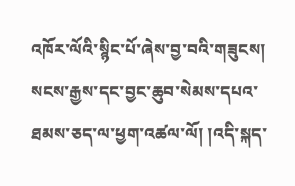འཁོར་ལོའི་སྙིང་པོ་ཞེས་བྱ་བའི་གཟུངས། སངས་རྒྱས་དང་བྱང་ཆུབ་སེམས་དཔའ་ཐམས་ཅད་ལ་ཕྱག་འཚལ་ལོ། །འདི་སྐད་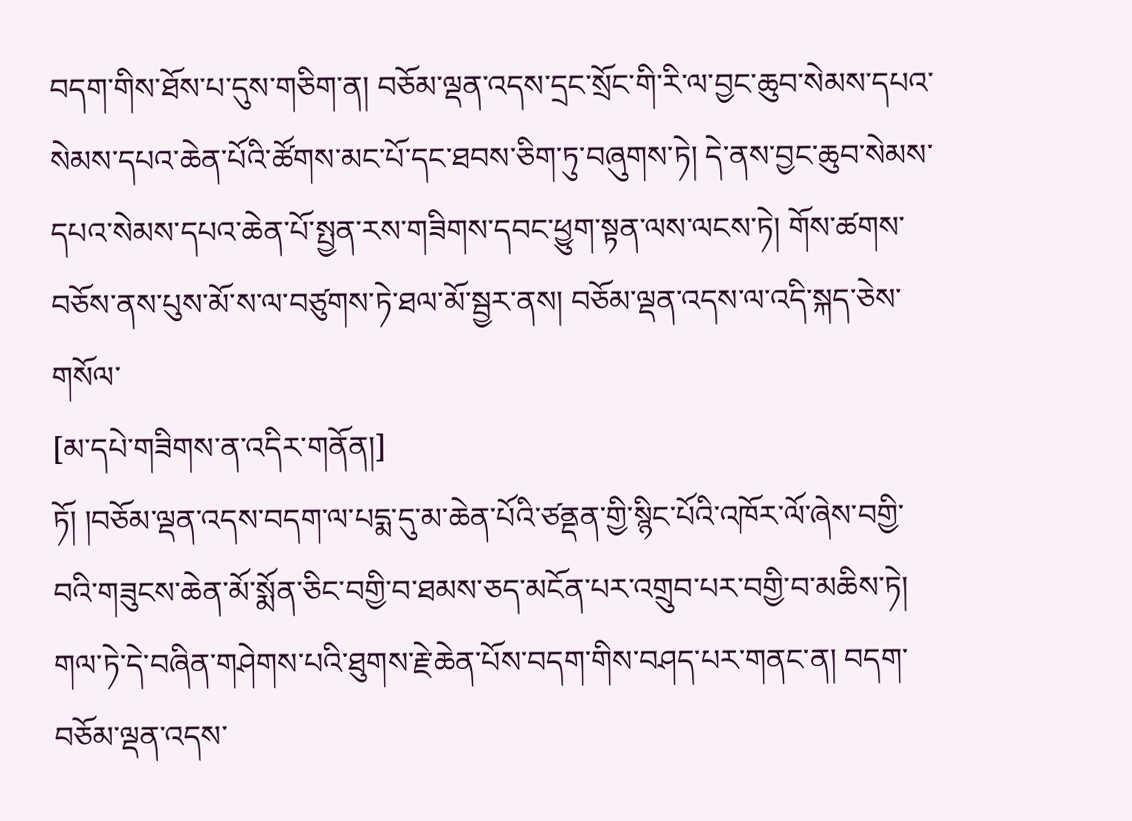བདག་གིས་ཐོས་པ་དུས་གཅིག་ན། བཅོམ་ལྡན་འདས་དྲང་སྲོང་གི་རི་ལ་བྱང་ཆུབ་སེམས་དཔའ་སེམས་དཔའ་ཆེན་པོའི་ཚོགས་མང་པོ་དང་ཐབས་ཅིག་ཏུ་བཞུགས་ཏེ། དེ་ནས་བྱང་ཆུབ་སེམས་དཔའ་སེམས་དཔའ་ཆེན་པོ་སྤྱན་རས་གཟིགས་དབང་ཕྱུག་སྟན་ལས་ལངས་ཏེ། གོས་ཚགས་བཅོས་ནས་པུས་མོ་ས་ལ་བཙུགས་ཏེ་ཐལ་མོ་སྦྱར་ནས། བཅོམ་ལྡན་འདས་ལ་འདི་སྐད་ཅེས་གསོལ་
[མ་དཔེ་གཟིགས་ན་འདིར་གནོན།]
ཏོ། །བཅོམ་ལྡན་འདས་བདག་ལ་པདྨ་དུ་མ་ཆེན་པོའི་ཙནྡན་གྱི་སྙིང་པོའི་འཁོར་ལོ་ཞེས་བགྱི་བའི་གཟུངས་ཆེན་མོ་སྨོན་ཅིང་བགྱི་བ་ཐམས་ཅད་མངོན་པར་འགྲུབ་པར་བགྱི་བ་མཆིས་ཏེ། གལ་ཏེ་དེ་བཞིན་གཤེགས་པའི་ཐུགས་རྗེ་ཆེན་པོས་བདག་གིས་བཤད་པར་གནང་ན། བདག་བཅོམ་ལྡན་འདས་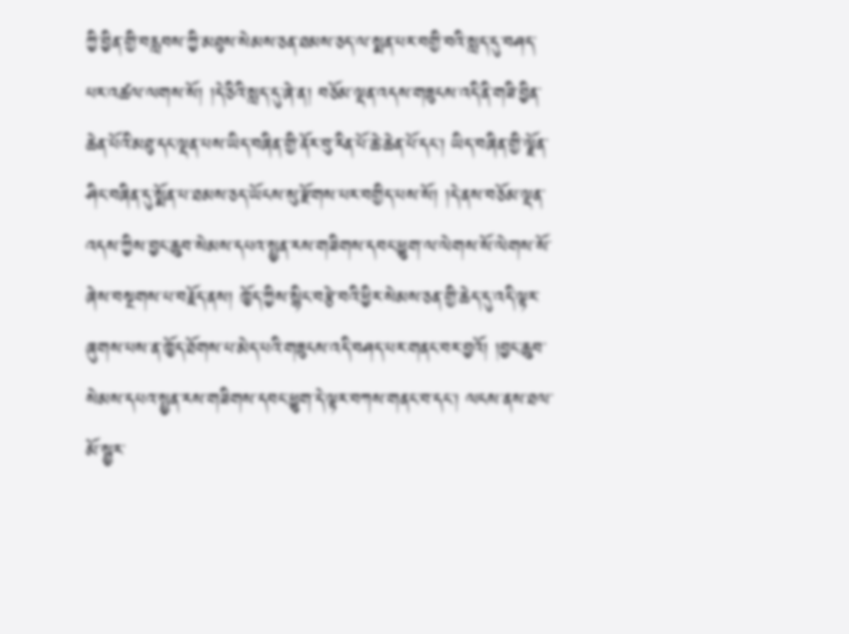ཀྱི་བྱིན་གྱི་བརླབས་ཀྱི་མཐུས་སེམས་ཅན་ཐམས་ཅད་ལ་སྨན་པར་བགྱི་བའི་སླད་དུ་བཤད་པར་འཚལ་ལགས་སོ། །དེ་ཅིའི་སླད་དུ་ཞེ་ན། བཅོམ་ལྡན་འདས་གཟུངས་འདི་ནི་གཟི་བྱིན་ཆེན་པོའི་མཐུ་དང་ལྡན་པས་ཡིད་བཞིན་གྱི་ནོར་བུ་རིན་པོ་ཆེ་ཆེན་པོ་དང་། ཡིད་བཞིན་གྱི་ལྗོན་ཤིང་བཞིན་དུ་སྨོན་པ་ཐམས་ཅད་ཡོངས་སུ་རྫོགས་པར་བགྱིད་པས་སོ། །དེ་ནས་བཅོམ་ལྡན་འདས་ཀྱིས་བྱང་ཆུབ་སེམས་དཔའ་སྤྱན་རས་གཟིགས་དབང་ཕྱུག་ལ་ལེགས་སོ་ལེགས་སོ་ཞེས་བསྔགས་པ་བརྗོད་ནས། ཁྱོད་ཀྱིས་སྙིང་བརྩེ་བའི་ཕྱིར་སེམས་ཅན་གྱི་ཆེད་དུ་འདི་ལྟར་ཞུགས་པས་ན་ཁྱོད་ཐོགས་པ་མེད་པའི་གཟུངས་འདི་བཤད་པར་གནང་བར་བྱའོ། །བྱང་ཆུབ་སེམས་དཔའ་སྤྱན་རས་གཟིགས་དབང་ཕྱུག་དེ་ལྟར་བཀས་གནང་བ་དང་། ལངས་ནས་ཐལ་མོ་སྦྱར་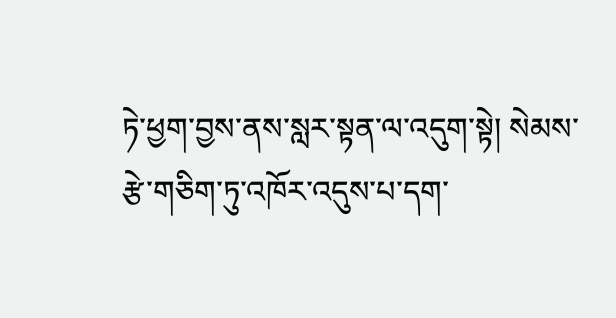ཏེ་ཕྱག་བྱས་ནས་སླར་སྟན་ལ་འདུག་སྟེ། སེམས་རྩེ་གཅིག་ཏུ་འཁོར་འདུས་པ་དག་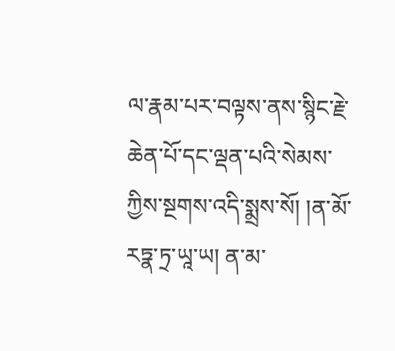ལ་རྣམ་པར་བལྟས་ནས་སྙིང་རྗེ་ཆེན་པོ་དང་ལྡན་པའི་སེམས་ཀྱིས་སྔགས་འདི་སྨྲས་སོ། །ན་མོ་རཏྣ་ཏྲ་ཡཱ་ཡ། ན་མ་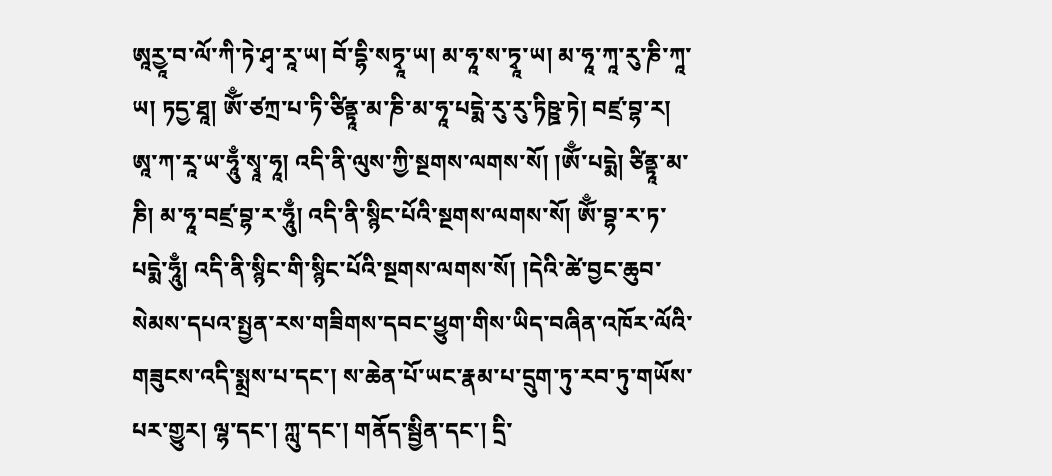ཨཱརྱཱ་བ་ལོ་ཀི་ཏེ་ཤྭ་རཱ་ཡ། བོ་དྷི་སཏྭཱ་ཡ། མ་ཧཱ་ས་ཏྭཱ་ཡ། མ་ཧཱ་ཀཱ་རུ་ཎི་ཀཱ་ཡ། ཏདྱ་ཐཱ། ཨོྃ་ཙཀྲ་པ་ཏི་ཙིནྟཱ་མ་ཎི་མ་ཧཱ་པདྨེ་རུ་རུ་ཏིཥྛ་ཏེ། བཛྲ་བྷ་ར། ཨཱ་ཀ་རཱ་ཡ་ཧཱུྃ་སྭཱ་ཧཱ། འདི་ནི་ལུས་ཀྱི་སྔགས་ལགས་སོ། །ཨོྃ་པདྨེ། ཙིནྟཱ་མ་ཎི། མ་ཧཱ་བཛྲ་བྷ་ར་ཧཱུྃ། འདི་ནི་སྙིང་པོའི་སྔགས་ལགས་སོ། ཨོྃ་བྷ་ར་ཏ་པདྨེ་ཧཱུྃ། འདི་ནི་སྙིང་གི་སྙིང་པོའི་སྔགས་ལགས་སོ། །དེའི་ཚེ་བྱང་ཆུབ་སེམས་དཔའ་སྤྱན་རས་གཟིགས་དབང་ཕྱུག་གིས་ཡིད་བཞིན་འཁོར་ལོའི་གཟུངས་འདི་སྨྲས་པ་དང་། ས་ཆེན་པོ་ཡང་རྣམ་པ་དྲུག་ཏུ་རབ་ཏུ་གཡོས་པར་གྱུར། ལྷ་དང་། ཀླུ་དང་། གནོད་སྦྱིན་དང་། དྲི་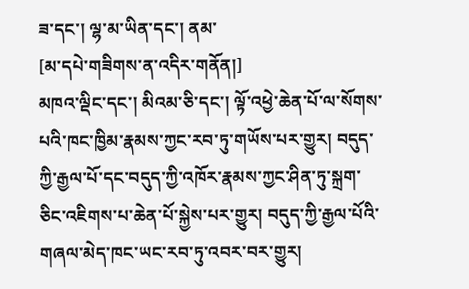ཟ་དང་། ལྷ་མ་ཡིན་དང་། ནམ་
[མ་དཔེ་གཟིགས་ན་འདིར་གནོན།]
མཁའ་ལྡིང་དང་། མིའམ་ཅི་དང་། ལྟོ་འཕྱེ་ཆེན་པོ་ལ་སོགས་པའི་ཁང་ཁྱིམ་རྣམས་ཀྱང་རབ་ཏུ་གཡོས་པར་གྱུར། བདུད་ཀྱི་རྒྱལ་པོ་དང་བདུད་ཀྱི་འཁོར་རྣམས་ཀྱང་ཤིན་ཏུ་སྐྲག་ཅིང་འཇིགས་པ་ཆེན་པོ་སྐྱེས་པར་གྱུར། བདུད་ཀྱི་རྒྱལ་པོའི་གཞལ་མེད་ཁང་ཡང་རབ་ཏུ་འབར་བར་གྱུར།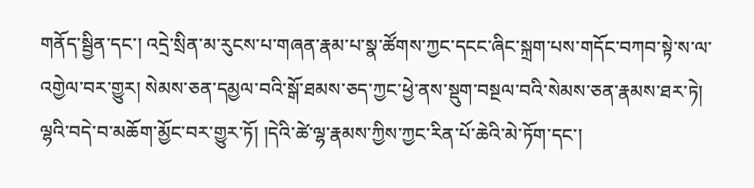གནོད་སྦྱིན་དང་། འདྲེ་སྲིན་མ་རུངས་པ་གཞན་རྣམ་པ་སྣ་ཚོགས་ཀྱང་དངང་ཞིང་སྐྲག་པས་གདོང་བཀབ་སྟེ་ས་ལ་འགྱེལ་བར་གྱུར། སེམས་ཅན་དམྱལ་བའི་སྒོ་ཐམས་ཅད་ཀྱང་ཕྱེ་ནས་སྡུག་བསྔལ་བའི་སེམས་ཅན་རྣམས་ཐར་ཏེ། ལྷའི་བདེ་བ་མཆོག་མྱོང་བར་གྱུར་ཏོ། །དེའི་ཚེ་ལྷ་རྣམས་ཀྱིས་ཀྱང་རིན་པོ་ཆེའི་མེ་ཏོག་དང་།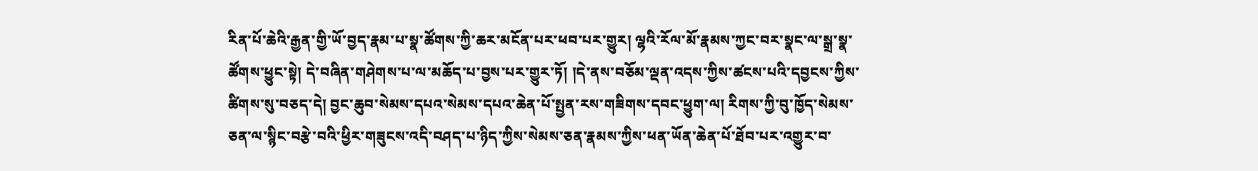རིན་པོ་ཆེའི་རྒྱན་གྱི་ཡོ་བྱད་རྣམ་པ་སྣ་ཚོགས་ཀྱི་ཆར་མངོན་པར་ཕབ་པར་གྱུར། ལྷའི་རོལ་མོ་རྣམས་ཀྱང་བར་སྣང་ལ་སྒྲ་སྣ་ཚོགས་ཕྱུང་སྟེ། དེ་བཞིན་གཤེགས་པ་ལ་མཆོད་པ་བྱས་པར་གྱུར་ཏོ། །དེ་ནས་བཅོམ་ལྡན་འདས་ཀྱིས་ཚངས་པའི་དབྱངས་ཀྱིས་ཚིགས་སུ་བཅད་དེ། བྱང་ཆུབ་སེམས་དཔའ་སེམས་དཔའ་ཆེན་པོ་སྤྱན་རས་གཟིགས་དབང་ཕྱུག་ལ། རིགས་ཀྱི་བུ་ཁྱོད་སེམས་ཅན་ལ་སྙིང་བརྩེ་བའི་ཕྱིར་གཟུངས་འདི་བཤད་པ་ཉིད་ཀྱིས་སེམས་ཅན་རྣམས་ཀྱིས་ཕན་ཡོན་ཆེན་པོ་ཐོབ་པར་འགྱུར་བ་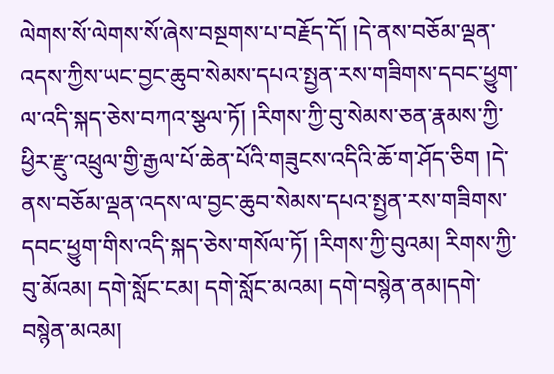ལེགས་སོ་ལེགས་སོ་ཞེས་བསྔགས་པ་བརྗོད་དོ། །དེ་ནས་བཅོམ་ལྡན་འདས་ཀྱིས་ཡང་བྱང་ཆུབ་སེམས་དཔའ་སྤྱན་རས་གཟིགས་དབང་ཕྱུག་ལ་འདི་སྐད་ཅེས་བཀའ་སྩལ་ཏོ། །རིགས་ཀྱི་བུ་སེམས་ཅན་རྣམས་ཀྱི་ཕྱིར་རྫུ་འཕྲུལ་གྱི་རྒྱལ་པོ་ཆེན་པོའི་གཟུངས་འདིའི་ཆོ་ག་ཤོད་ཅིག །དེ་ནས་བཅོམ་ལྡན་འདས་ལ་བྱང་ཆུབ་སེམས་དཔའ་སྤྱན་རས་གཟིགས་དབང་ཕྱུག་གིས་འདི་སྐད་ཅེས་གསོལ་ཏོ། །རིགས་ཀྱི་བུའམ། རིགས་ཀྱི་བུ་མོའམ། དགེ་སློང་ངམ། དགེ་སློང་མའམ། དགེ་བསྙེན་ནམ།དགེ་བསྙེན་མའམ།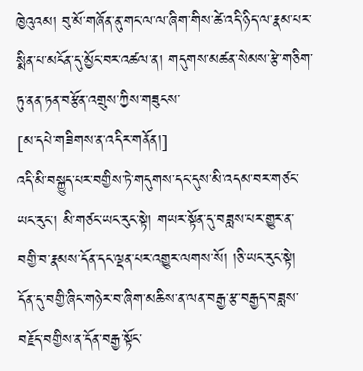ཁྱེའུའམ། བུ་མོ་གཞོན་ནུ་གང་ལ་ལ་ཞིག་གིས་ཚེ་འདི་ཉིད་ལ་རྣམ་པར་སྨིན་པ་མངོན་དུ་མྱོང་བར་འཚལ་ན། གདུགས་མཚན་སེམས་རྩེ་གཅིག་ཏུ་ནན་ཏན་བརྩོན་འགྲུས་ཀྱིས་གཟུངས་
[མ་དཔེ་གཟིགས་ན་འདིར་གནོན།]
འདི་མི་བསྐྱུད་པར་བགྱིས་ཏེ་གདུགས་དང་དུས་མི་འདམ་བར་གཙང་ཡང་རུང་། མི་གཙང་ཡང་རུང་སྟེ། གཡར་སྟོན་དུ་བཟླས་པར་གྱུར་ན་བགྱི་བ་རྣམས་དོན་དང་ལྡན་པར་འགྱུར་ལགས་སོ། །ཅི་ཡང་རུང་སྟེ། དོན་དུ་བགྱི་ཞིང་གཉེར་བ་ཞིག་མཆིས་ན་ལན་བརྒྱ་རྩ་བརྒྱད་བཟླས་བརྗོད་བགྱིས་ན་དོན་བརྒྱ་སྟོང་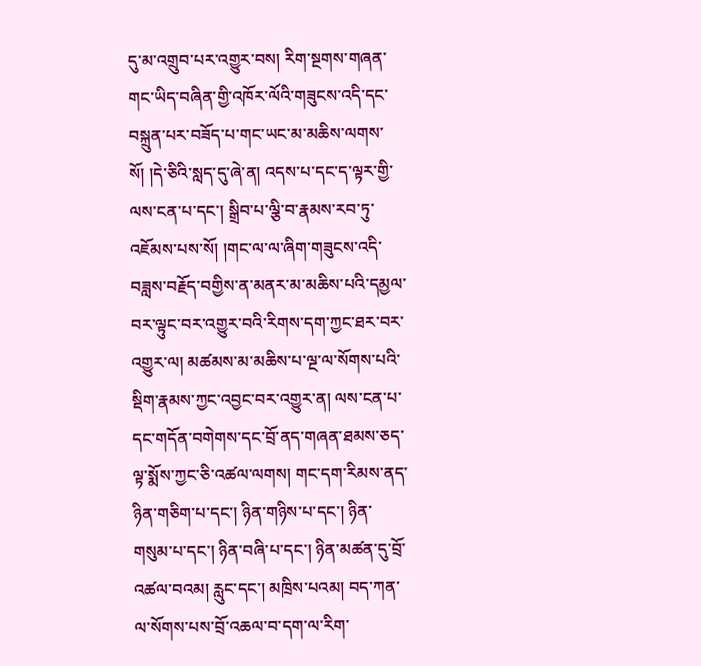དུ་མ་འགྲུབ་པར་འགྱུར་བས། རིག་སྔགས་གཞན་གང་ཡིད་བཞིན་གྱི་འཁོར་ལོའི་གཟུངས་འདི་དང་བསྐྲུན་པར་བཟོད་པ་གང་ཡང་མ་མཆིས་ལགས་སོ། །དེ་ཅིའི་སླད་དུ་ཞེ་ན། འདས་པ་དང་ད་ལྟར་གྱི་ལས་ངན་པ་དང་། སྒྲིབ་པ་ལྕི་བ་རྣམས་རབ་ཏུ་འཇོམས་པས་སོ། །གང་ལ་ལ་ཞིག་གཟུངས་འདི་བཟླས་བརྗོད་བགྱིས་ན་མནར་མ་མཆིས་པའི་དམྱལ་བར་ལྟུང་བར་འགྱུར་བའི་རིགས་དག་ཀྱང་ཐར་བར་འགྱུར་ལ། མཚམས་མ་མཆིས་པ་ལྔ་ལ་སོགས་པའི་སྡིག་རྣམས་ཀྱང་འབྱང་བར་འགྱུར་ན། ལས་ངན་པ་དང་གདོན་བགེགས་དང་བྲོ་ནད་གཞན་ཐམས་ཅད་ལྟ་སྨོས་ཀྱང་ཅི་འཚལ་ལགས། གང་དག་རིམས་ནད་ཉིན་གཅིག་པ་དང་། ཉིན་གཉིས་པ་དང་། ཉིན་གསུམ་པ་དང་། ཉིན་བཞི་པ་དང་། ཉིན་མཚན་དུ་བྲོ་འཚལ་བའམ། རླུང་དང་། མཁྲིས་པའམ། བད་ཀན་ལ་སོགས་པས་བྲོ་འཆལ་བ་དག་ལ་རིག་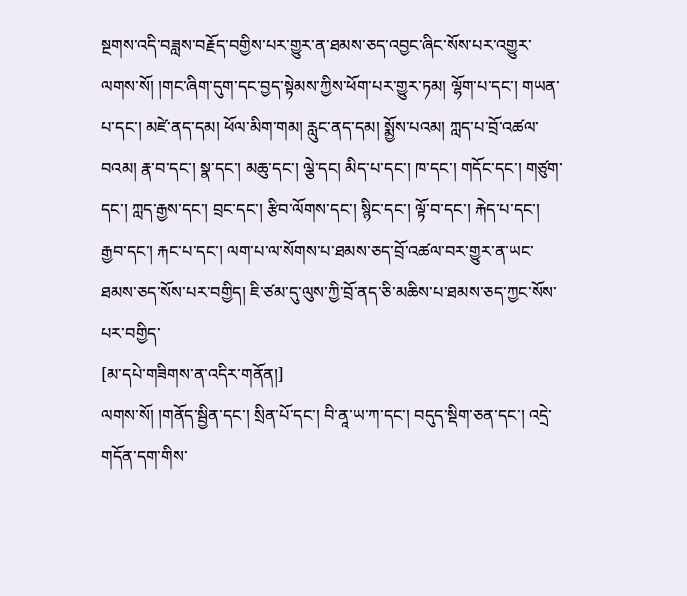སྔགས་འདི་བཟླས་བརྗོད་བགྱིས་པར་གྱུར་ན་ཐམས་ཅད་འབྱང་ཞིང་སོས་པར་འགྱུར་ལགས་སོ། །གང་ཞིག་དུག་དང་བྱད་སྟེམས་ཀྱིས་ཕོག་པར་གྱུར་ཏམ། ལྷོག་པ་དང་། གཡན་པ་དང་། མཛེ་ནད་དམ། ཕོལ་མིག་གམ། རླུང་ནད་དམ། སྨྱོས་པའམ། ཀླད་པ་བྲོ་འཚལ་བའམ། རྣ་བ་དང་། སྣ་དང་། མཆུ་དང་། ལྕེ་དང། མིད་པ་དང་། ཁ་དང་། གདོང་དང་། གཙུག་དང་། ཀླད་རྒྱས་དང་། བྲང་དང་། རྩིབ་ལོགས་དང་། སྙིང་དང་། ལྟོ་བ་དང་། རྐེད་པ་དང་། རྒྱབ་དང་། རྐང་པ་དང་། ལག་པ་ལ་སོགས་པ་ཐམས་ཅད་བྲོ་འཚལ་བར་གྱུར་ན་ཡང་ཐམས་ཅད་སོས་པར་བགྱིད། ཇི་ཙམ་དུ་ལུས་ཀྱི་བྲོ་ནད་ཅི་མཆིས་པ་ཐམས་ཅད་ཀྱང་སོས་པར་བགྱིད་
[མ་དཔེ་གཟིགས་ན་འདིར་གནོན།]
ལགས་སོ། །གནོད་སྦྱིན་དང་། སྲིན་པོ་དང་། བི་ནཱ་ཡ་ཀ་དང་། བདུད་སྡིག་ཅན་དང་། འདྲེ་གདོན་དག་གིས་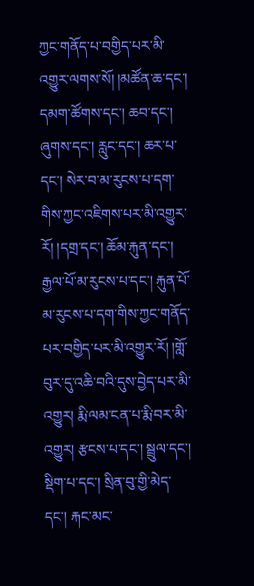ཀྱང་གནོད་པ་བགྱིད་པར་མི་འགྱུར་ལགས་སོ། །མཚོན་ཆ་དང་། དམག་ཚོགས་དང་། ཆབ་དང་། ཞུགས་དང་། རླུང་དང་། ཆར་པ་དང་། སེར་བ་མ་རུངས་པ་དག་གིས་ཀྱང་འཇིགས་པར་མི་འགྱུར་རོ། །དགྲ་དང་། ཆོམ་རྐུན་དང་། རྒྱལ་པོ་མ་རུངས་པ་དང་། རྐུན་པོ་མ་རུངས་པ་དག་གིས་ཀྱང་གནོད་པར་བགྱིད་པར་མི་འགྱུར་རོ། །གློ་བུར་དུ་འཆི་བའི་དུས་བྱེད་པར་མི་འགྱུར། རྨི་ལམ་ངན་པ་རྨི་བར་མི་འགྱུར། རྩངས་པ་དང་། སྦྲུལ་དང་། སྡིག་པ་དང་། སྲིན་བུ་གྱི་མེད་དང་། རྐང་མང་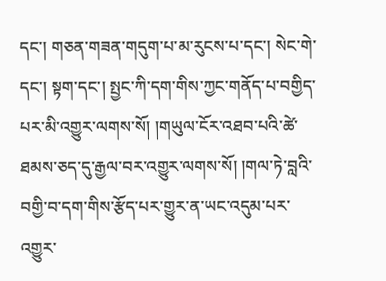དང་། གཅན་གཟན་གདུག་པ་མ་རུངས་པ་དང་། སེང་གེ་དང་། སྟག་དང་། སྤྱང་ཀི་དག་གིས་ཀྱང་གནོད་པ་བགྱིད་པར་མི་འགྱུར་ལགས་སོ། །གཡུལ་ངོར་འཐབ་པའི་ཚེ་ཐམས་ཅད་དུ་རྒྱལ་བར་འགྱུར་ལགས་སོ། །གལ་ཏེ་བླའི་བགྱི་བ་དག་གིས་རྩོད་པར་གྱུར་ན་ཡང་འདུམ་པར་འགྱུར་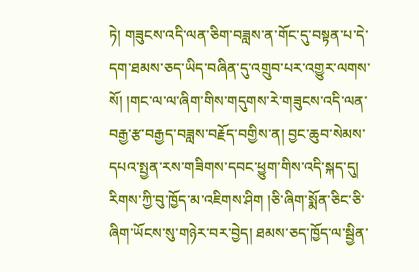ཏེ། གཟུངས་འདི་ལན་ཅིག་བཟླས་ན་གོང་དུ་བསྟན་པ་དེ་དག་ཐམས་ཅད་ཡིད་བཞིན་དུ་འགྲུབ་པར་འགྱུར་ལགས་སོ། །གང་ལ་ལ་ཞིག་གིས་གདུགས་རེ་གཟུངས་འདི་ལན་བརྒྱ་རྩ་བརྒྱད་བཟླས་བརྗོད་བགྱིས་ན། བྱང་ཆུབ་སེམས་དཔའ་སྤྱན་རས་གཟིགས་དབང་ཕྱུག་གིས་འདི་སྐད་དུ། རིགས་ཀྱི་བུ་ཁྱོད་མ་འཇིགས་ཤིག །ཅི་ཞིག་སྨོན་ཅིང་ཅི་ཞིག་ཡོངས་སུ་གཉེར་བར་བྱེད། ཐམས་ཅད་ཁྱོད་ལ་སྦྱིན་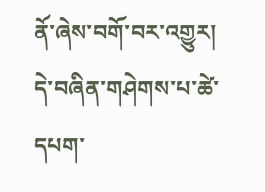ནོ་ཞེས་བགོ་བར་འགྱུར། དེ་བཞིན་གཤེགས་པ་ཚེ་དཔག་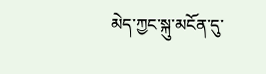མེད་ཀྱང་སྐུ་མངོན་དུ་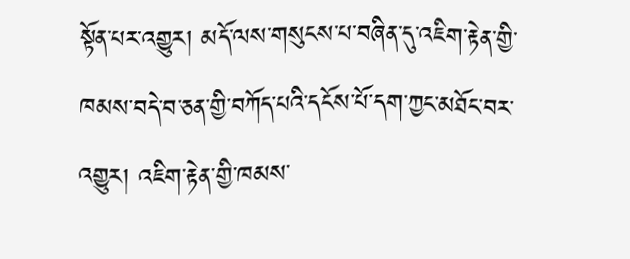སྟོན་པར་འགྱུར། མདོ་ལས་གསུངས་པ་བཞིན་དུ་འཇིག་རྟེན་གྱི་ཁམས་བདེ་བ་ཅན་གྱི་བཀོད་པའི་དངོས་པོ་དག་ཀྱང་མཐོང་བར་འགྱུར། འཇིག་རྟེན་གྱི་ཁམས་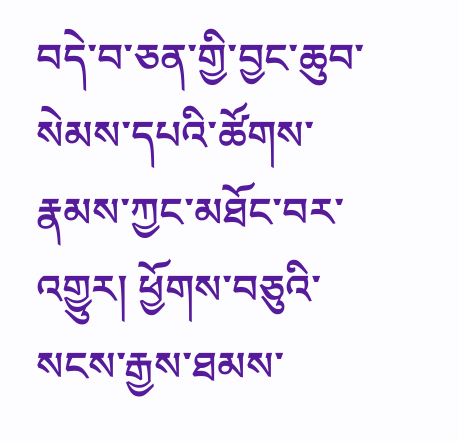བདེ་བ་ཅན་གྱི་བྱང་ཆུབ་སེམས་དཔའི་ཚོགས་རྣམས་ཀྱང་མཐོང་བར་འགྱུར། ཕྱོགས་བཅུའི་སངས་རྒྱས་ཐམས་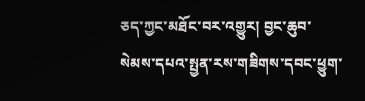ཅད་ཀྱང་མཐོང་བར་འགྱུར། བྱང་ཆུབ་སེམས་དཔའ་སྤྱན་རས་གཟིགས་དབང་ཕྱུག་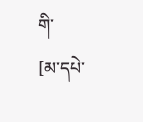གི་
[མ་དཔེ་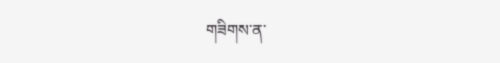གཟིགས་ན་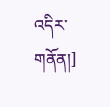འདིར་གནོན།]